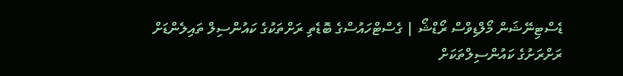ޑެސްޓިނޭޝަން މޯލްޑިވްސް ރޯޑްޝޯ | ގެސްޓްހައުސްގެ ބޮޑެތި ރަށްތަކުގެ ކައުންސިލް ތައިލެންޑަށް
ރަށްރަށުގެ ކައުންސިލްތަކަށް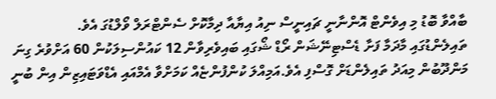ބާއްވާ ބޮޑު މި އިވެންޓް އޮންނާނީ ޗައިނީސް ނިއު އިޔާއާ ދިމާކޮށް ސެންޓްރަލް ވޯލްޑުގަ އެވެ.
ތައިލެންޑުގައި މާދަމާ ފަށާ ޑެސްޓިނޭޝަން ރޯޑް ޝޯގައި ބައިވެރިވާން 12 ކައުންސިލަކުން 60 އަށްވުރެ ގިނަ މަންދޫބުން މިއަދު ތައިލެންޑަށް ގޮސްފި އެވެ.އަމިއްލަ ކުންފުންޏެއް ކަމަށްވާ އެމްއައި އެޑްވަޓައިޒިން އިން ބުނީ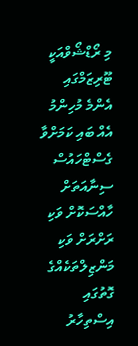މި ރޯޑްޝޯވްއަކީ ޓޫރިޒަމްގައި އެންމެ މުހިންމު އެއް ބައި ކަމަށްވާ ގެސްޓްހައުސް ސިނާއަތަށް ހާއްސަކޮށް ވަކި ރަށްރަށް ވަކި މަންޒިލްތަކެއްގެ ގޮތުގައި އިސްތިހާރު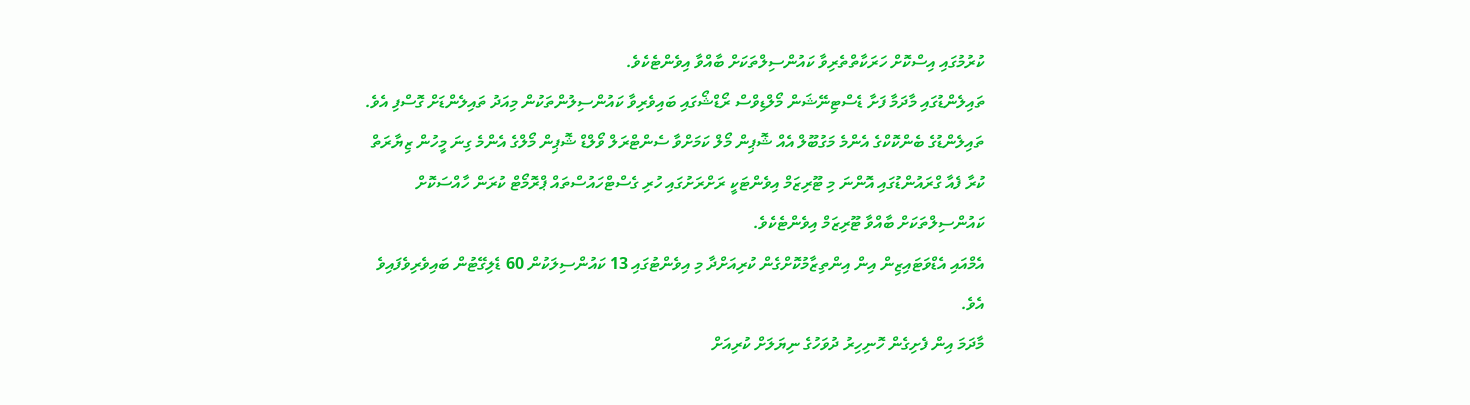ކުރުމުގައި އިސްކޮށް ހަރަކާތްތެރިވާ ކައުންސިލްތަކަށް ބާއްވާ އިވެންޓެކެވެ.
ތައިލެންޑުގައި މާދަމާ ފަށާ ޑެސްޓިނޭޝަން މޯލްޑިވްސް ރޯޑްޝޯގައި ބައިވެރިވާ ކައުންސިލުންތަކުން މިއަދު ތައިލެންޑަށް ގޮސްފި އެވެ. ތައިލެންޑުގެ ބެންކޮކްގެ އެންމެ މަގުބޫލް އެއް ޝޮޕިން މޯލް ކަމަށްވާ ސެންޓްރަލް ވޯލްޑް ޝޮޕިން މޯލްގެ އެންމެ ގިނަ މީހުން ޒިޔާރަތް ކުރާ ފެއާ ގްރައުންޑުގައި އޮންނަ މި ޓޫރިޒަމް އިވެންޓަކީ ރަށްރަށުގައި ހުރި ގެސްޓްހައުސްތައް ޕްރޮމޯޓް ކުރަން ހާއްސަކޮށް ކައުންސިލްތަކަށް ބާއްވާ ޓޫރިޒަމް އިވެންޓެކެވެ.
އެމްއައި އެޑްވަޓައިޒިން އިން އިންތިޒާމުކޮށްގެން ކުރިއަށްދާ މި އިވެންޓުގައި 13 ކައުންސިލަކުން 60 ޑެލިގޭޓުން ބައިވެރިވެފައިވެ އެވެ.
މާދަމަ އިން ފެށިގެން ހޮނިހިރު ދުވަހުގެ ނިޔަލަށް ކުރިއަށް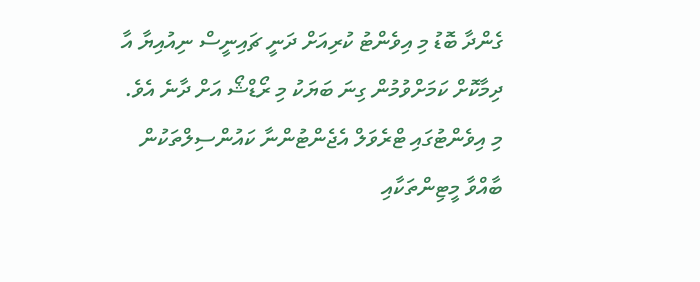ގެންދާ ބޮޑު މި އިވެންޓު ކުރިއަށް ދަނީ ޗައިނީސް ނިއުއިޔާ އާ ދިމާކޮށް ކަމަށްވުމުން ގިނަ ބަޔަކު މި ރޯޑްޝޯ އަށް ދާނެ އެވެ. މި އިވެންޓުގައި ޓްރެވަލް އެޖެންޓުންނާ ކައުންސިލްތަކުން ބާއްވާ މީޓިންތަކާއި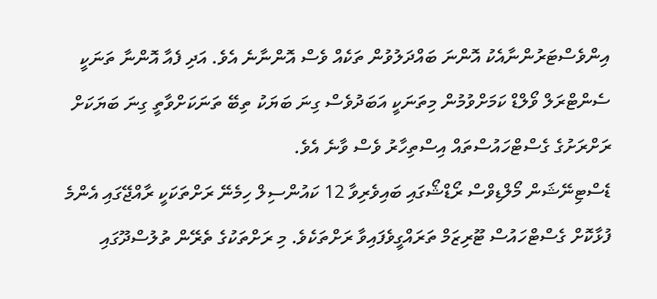އިންވެސްޓަރުންނާއެކު އޮންނަ ބައްދަލުވުން ތަކެއް ވެސް އޮންނާނެ އެވެ. އަދި ފެއާ އޮންނާ ތަނަކީ ސެންޓްރަލް ވޯލްޑް ކަމަށްވުމުން މިތަނަކީ އަބަދުވެސް ގިނަ ބަޔަކު ތިބޭ ތަނަކަށްވާތީ ގިނަ ބަޔަކަށް ރަށްރަށުގެ ގެސްޓްހައުސްތައް އިސްތިހާރު ވެސް ވާނެ އެވެ.
ޑެސްޓިނޭޝަން މޯލްޑިވްސް ރޯޑްޝޯގައި ބައިވެރިވާ 12 ކައުންސިލް ހިމެނޭ ރަށްތަކަކީ ރާއްޖޭގައި އެންމެ ފުޅާކޮށް ގެސްޓްހައުސް ޓޫރިޒަމް ތަރައްގީވެފައިވާ ރަށްތަކެވެ. މި ރަށްތަކުގެ ތެރޭން ތުލުސްދޫގައި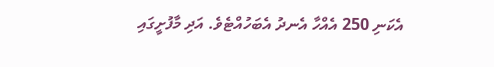އެކަނި 250 އެއްހާ އެނދު އެބަހުއްޓެވެ. އަދި މާފުށީގައި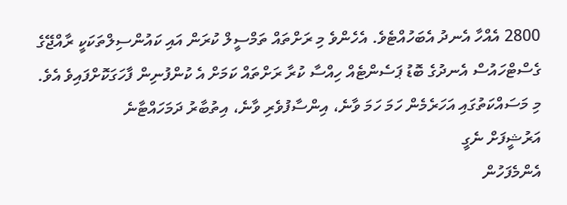2800 އެއްހާ އެނދު އެބަހުއްޓެވެ. އެހެންވެ މި ރަށްތައް ތަމްސީލް ކުރަން އައި ކައުންސިލްތަކަކީ ރާއްޖޭގެ ގެސްޓްހައުސް އެނދުގެ ބޮޑު ޕަސެންޓެއް ހިއްސާ ކުރާ ރަށްތައް ކަމަށް އެ ކުންފުނިން ފާހަގަކޮށްފައިވެ އެވެ.
މި މަސައްކަތުގައި އަހަރެމެން ހަމަ ހަމަ ވާނެ، އިންސާފުވެރި ވާނެ، އިތުބާރު ދަމަހައްޓާނެ
އަރުޝީފަށް ނެގީ
އެންމެފަހުން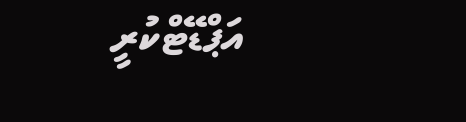އަޕްޑޭޓްކުރީ